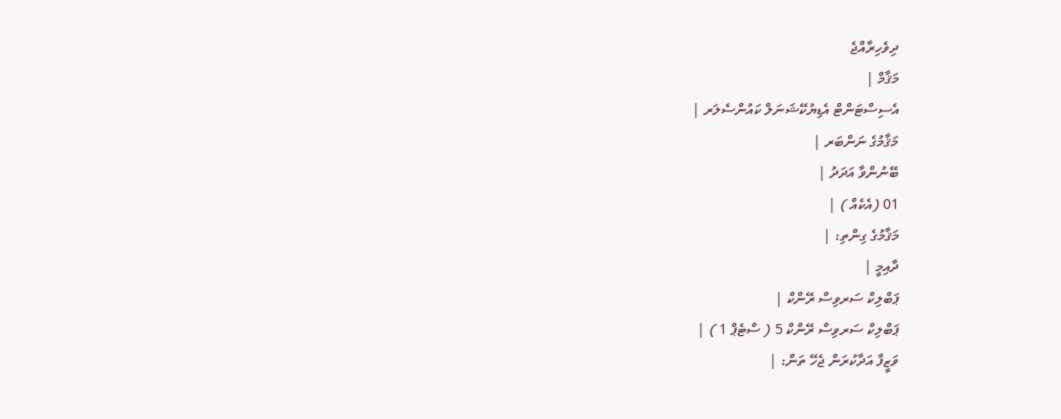ދިވެހިރާއްޖެ
މަޤާމް |
އެސިސްޓަންޓް އެޑިޔުކޭޝަނަލް ކައުންސެލަރ |
މަޤާމުގެ ނަންބަރ |
ބޭނުންވާ އަދަދު |
01 (އެކެއް ) |
މަޤާމުގެ ގިންތި: |
ދާއިމީ |
ޕަބްލިކް ސަރވިސް ރޭންކް |
ޕަބްލިކް ސަރވިސް ރޭންކް 5 ( ސްޓެޕް 1 ) |
ވަޒީފާ އަދާކުރަން ޖެހޭ ތަން: |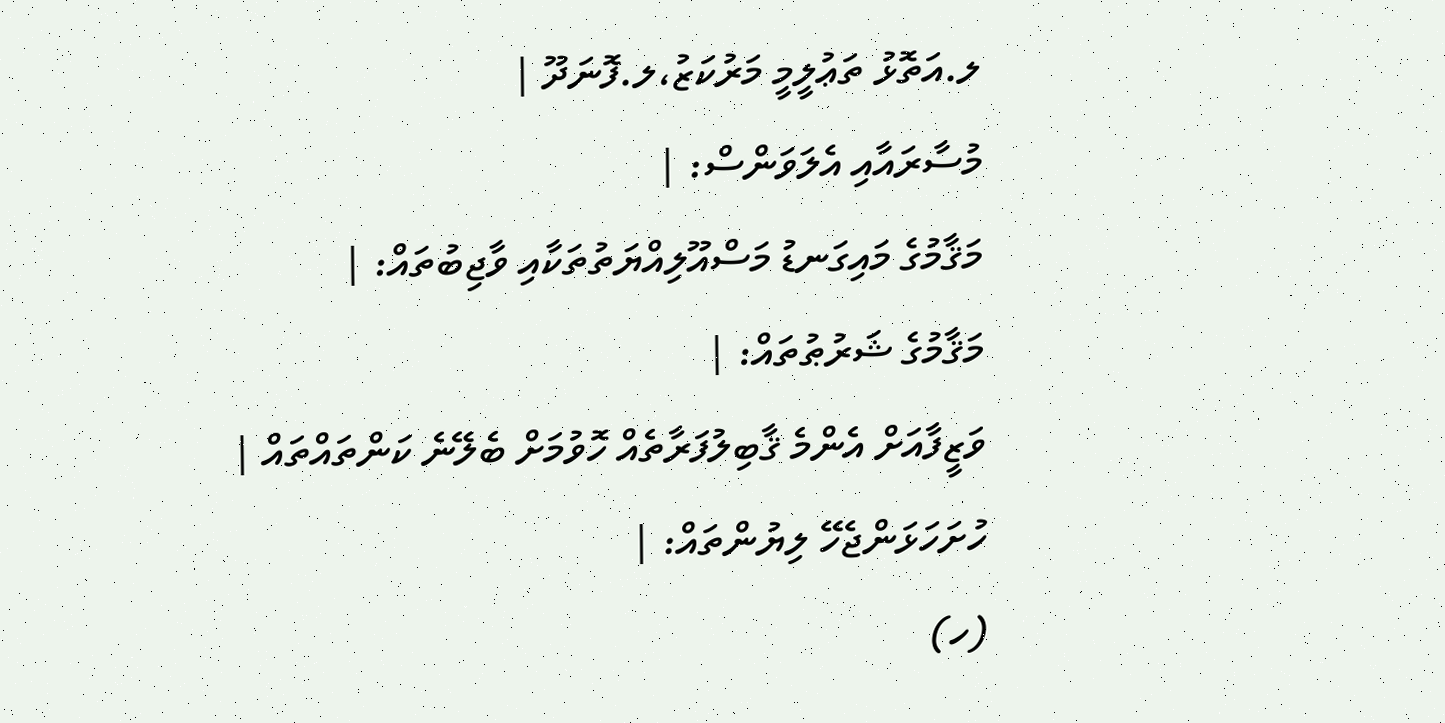ލ.އަތޮޅު ތަޢުލީމީ މަރުކަޒު،ލ.ފޮނަދޫ |
މުސާރައާއި އެލަވަންސް: |
މަޤާމުގެ މައިގަނޑު މަސްއޫލިއްޔަތުތަކާއި ވާޖިބުތައް: |
މަޤާމުގެ ޝަރުޠުތައް: |
ވަޒީފާއަށް އެންމެ ޤާބިލުފަރާތެއް ހޮވުމަށް ބެލޭނެ ކަންތައްތައް |
ހުށަހަޅަންޖެހޭ ލިޔުންތައް: |
(ހ)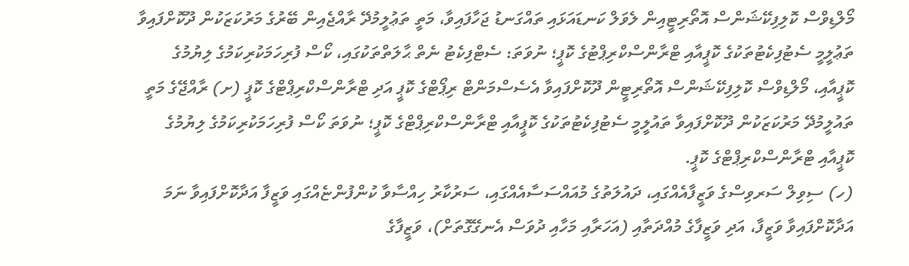މޯލްޑިވްސް ކޮލިފިކޭޝަންސް އޮތޯރިޓީއިން ލެވަލް ކަނޑައަޅައި ތައްގަނޑު ޖަހާފައިވާ، މަތީ ތަޢުލީމުދޭ ރާއްޖެއިން ބޭރުގެ މަރުކަޒަކުން ދޫކޮށްފައިވާ ތަޢުލީމީ ސެޓުފިކެޓުތަކުގެ ކޮޕީއާއި ޓްރާންސްކްރިޕްޓުގެ ކޮޕީ؛ ނުވަތަ: ސެޓްފިކެޓު ނެތް ޙާލަތްތަކުގައި، ކޯސް ފުރިހަމަކުރިކަމުގެ ލިޔުމުގެ ކޮޕީއާއި، މޯލްޑިވްސް ކޮލިފިކޭޝަންސް އޮތޯރިޓީން ދޫކޮށްފައިވާ އެސެސްމަންޓް ރިޕޯޓްގެ ކޮޕީ އަދި ޓްރާންސްކްރިޕްޓްގެ ކޮޕީ (ށ) ރާއްޖޭގެ މަތީ ތައުލީމުދޭ މަރުކަޒަކުން ދޫކޮށްފައިވާ ތައުލީމީ ސެޓުފިކެޓުތަކުގެ ކޮޕީއާއި ޓްރާންސްކްރިޕްޓްގެ ކޮޕީ؛ ނުވަތަ ކޯސް ފުރިހަމަކުރިކަމުގެ ލިޔުމުގެ ކޮޕީއާއި ޓްރާންސްކްރިޕްޓްގެ ކޮޕީ.
(ހ) ސިވިލް ސަރވިސްގެ ވަޒީފާއެއްގައި، ދައުލަތުގެ މުއައްސަސާއެއްގައި، ސަރުކާރު ހިއްސާވާ ކުންފުންޏެއްގައި ވަޒީފާ އަދާކޮށްފައިވާ ނަމަ އަދާކޮށްފައިވާ ވަޒީފާ، އަދި ވަޒީފާގެ މުއްދަތާއި (އަހަރާއި މަހާއި ދުވަސް އެނގޭގޮތަށް)، ވަޒީފާގެ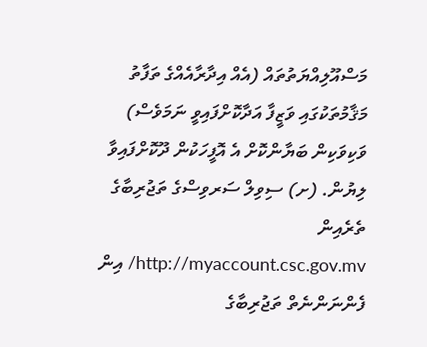މަސްއޫލިއްޔަތުތައް (އެއް އިދާރާއެއްގެ ތަފާތު މަޤާމުތަކުގައި ވަޒީފާ އަދާކޮށްފައިވީ ނަމަވެސް) ވަކިވަކިން ބަޔާންކޮށް އެ އޮފީހަކުން ދޫކޮށްފައިވާ ލިޔުން. (ށ) ސިވިލް ސަރވިސްގެ ތަޖުރިބާގެ ތެރެއިން http://myaccount.csc.gov.mv/ އިން ފެންނަންނެތް ތަޖުރިބާގެ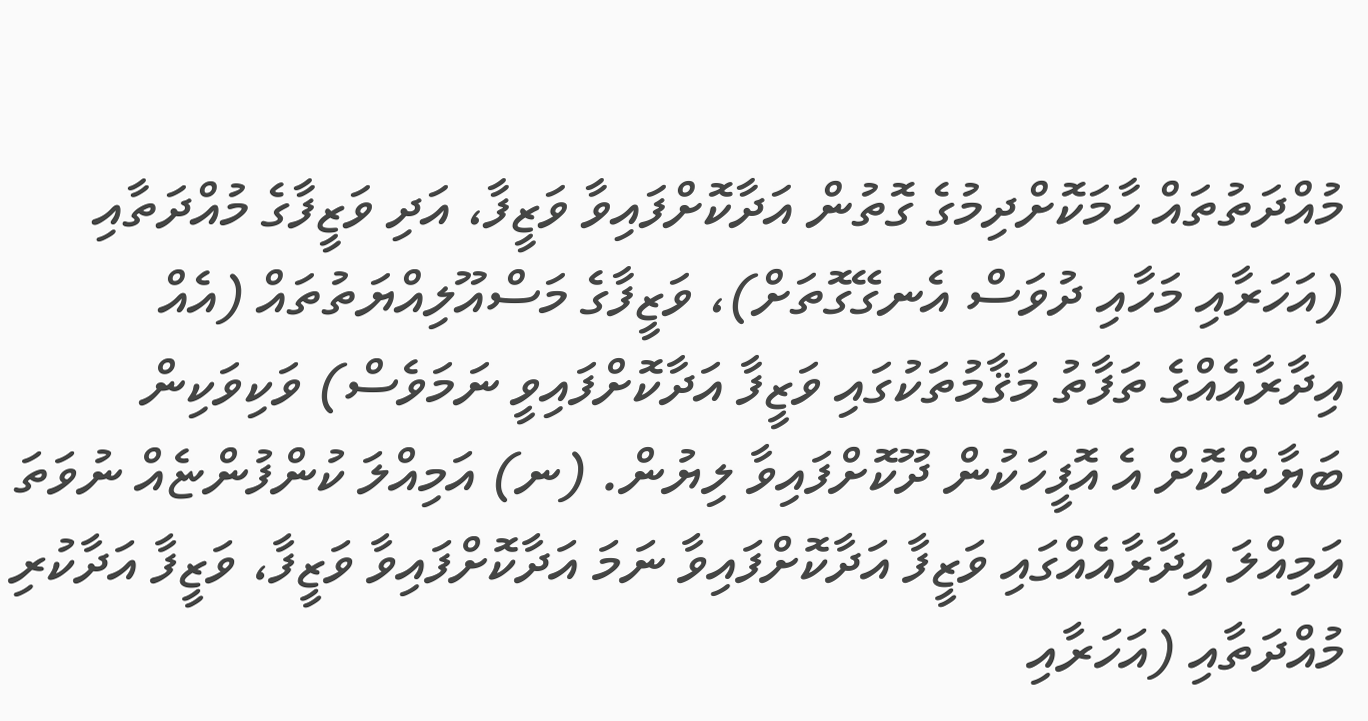މުއްދަތުތައް ހާމަކޮށްދިމުގެ ގޮތުން އަދާކޮށްފައިވާ ވަޒީފާ، އަދި ވަޒީފާގެ މުއްދަތާއި (އަހަރާއި މަހާއި ދުވަސް އެނގޭގޮތަށް)، ވަޒީފާގެ މަސްއޫލިއްޔަތުތައް (އެއް އިދާރާއެއްގެ ތަފާތު މަޤާމުތަކުގައި ވަޒީފާ އަދާކޮށްފައިވީ ނަމަވެސް) ވަކިވަކިން ބަޔާންކޮށް އެ އޮފީހަކުން ދޫކޮށްފައިވާ ލިޔުން. (ނ) އަމިއްލަ ކުންފުންޏެއް ނުވަތަ އަމިއްލަ އިދާރާއެއްގައި ވަޒީފާ އަދާކޮށްފައިވާ ނަމަ އަދާކޮށްފައިވާ ވަޒީފާ، ވަޒީފާ އަދާކުރި މުއްދަތާއި (އަހަރާއި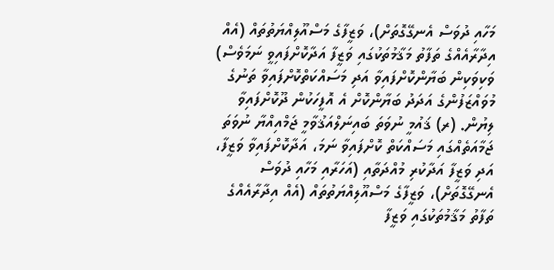މަހާއި ދުވަސް އެނގޭގޮތަށް)، ވަޒީފާގެ މަސްއޫލިއްޔަތުތައް (އެއް އިދާރާއެއްގެ ތަފާތު މަޤާމުތަކުގައި ވަޒީފާ އަދާކޮށްފައިވީ ނަމަވެސް) ވަކިވަކިން ބަޔާންކޮށްފައިވާ އަދި މަސައްކަތްކޮށްފައިވާ ތަނުގެ މުވައްޒަފުންގެ އަދަދު ބަޔާންކޮށް އެ އޮފީހަކުން ދޫކޮށްފައިވާ ލިޔުން. (ރ) ޤައުމީ ނުވަތަ ބައިނަލްއަޤުވާމީ ޖަމްއިއްޔާ ނުވަތަ ޖަމާއަތެއްގައި މަސައްކަތް ކޮށްފައިވާ ނަމަ، އަދާކޮށްފައިވާ ވަޒީފާ، އަދި ވަޒީފާ އަދާކުރި މުއްދަތާއި (އަހަރާއި މަހާއި ދުވަސް އެނގޭގޮތަށް)، ވަޒީފާގެ މަސްއޫލިއްޔަތުތައް (އެއް އިދާރާއެއްގެ ތަފާތު މަޤާމުތަކުގައި ވަޒީފާ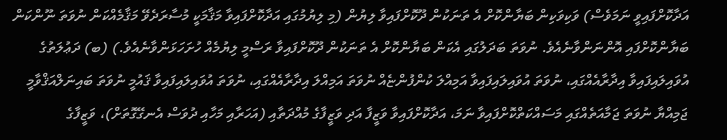އަދާކޮށްފައިވީ ނަމަވެސް) ވަކިވަކިން ބަޔާންކޮށް އެ ތަނަކުން ދޫކޮށްފައިވާ ލިޔުން (މި ލިޔުމުގައި އަދާކޮށްފައިވާ މަޤާމަކީ މުސާރަދެވޭ މަޤާމެއްކަން ނުވަތަ ނޫންކަން ބަޔާންކޮށްފައި އޮންނަންވާނެއެވެ. ނުވަތަ ބަދަލުގައި އެކަން ބަޔާންކޮށް އެ ތަނަކުން ދޫކޮށްފައިވާ ރަސްމީ ލިޔުމެއް ހުށަހަޅަންވާނެއެވެ.) (ބ) ދަޢުލަތުގެ އުވައިލައިފައިވާ އިދާރާއެއްގައި، ނުވަތަ އުވައިލައިފައިވާ އަމިއްލަ ކުންފުންޏެއް ނުވަތަ އަމިއްލަ އިދާރާއެއްގައި، ނުވަތަ އުވައިލައިފައިވާ ޤައުމީ ނުވަތަ ބައިނަލްއަޤްވާމީ ޖަމިއްޔާ ނުވަތަ ޖަމާއަތެއްގައި މަސައްކަތްކޮށްފައިވާ ނަމަ، އަދާކޮށްފައިވާ ވަޒީފާ އަދި ވަޒީފާގެ މުއްދަތާއި (އަހަރާއި މަހާއި ދުވަސް އެނގޭގޮތަށް)، ވަޒީފާގެ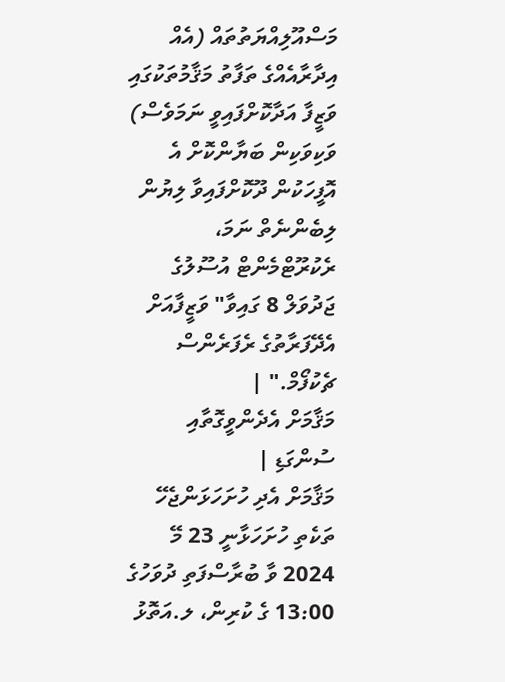މަސްއޫލިއްޔަތުތައް (އެއް އިދާރާއެއްގެ ތަފާތު މަޤާމުތަކުގައި ވަޒީފާ އަދާކޮށްފައިވީ ނަމަވެސް) ވަކިވަކިން ބަޔާންކޮށް އެ އޮފީހަކުން ދޫކޮށްފައިވާ ލިޔުން ލިބެންނެތް ނަމަ، ރެކުރޫޓްމެންޓް އުސޫލުގެ ޖަދުވަލް 8 ގައިވާ" ވަޒީފާއަށް އެދޭފަރާތުގެ ރެފަރެންސް ޗެކުފޯމް." |
މަޤާމަށް އެދެންވީގޮތާއި ސުންގަޑި |
މަޤާމަށް އެދި ހުށަހަޅަންޖެހޭ ތަކެތި ހުށަހަޅާނީ 23 މޭ 2024 ވާ ބުރާސްފަތި ދުވަހުގެ 13:00 ގެ ކުރިން، ލ.އަތޮޅު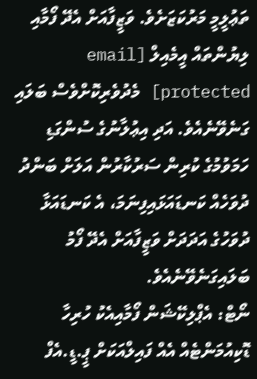ތަޢުލީމީ މަރުކަޒަށެވެ. ވަޒީފާއަށް އެދޭ ފޯމާއި ލިޔުންތައް އީމެއިލް [email protected] މެދުވެރިކޮށްވެސް ބަލައި ގަނެވޭނެއެވެ. އަދި އިޢުލާނުގެ ސުންގަޑި ހަމަވުމުގެ ކުރިން ސަރުކާރުން އަލަށް ބަންދު ދުވަހެއް ކަނޑައަޅައިފިނަމަ، އެ ކަނޑައަޅާ ދުވަހުގެ އަދަދަށް ވަޒީފާއަށް އެދޭ ފޯމު ބަލައިގަނެވޭނެއެވެ.
ނޯޓް: އެޕްލިކޭޝަން ފޯމާއިއެކު ހުރިހާ ޑޮކިއުމަންޓެއް އެއް ފައިލްއަކަށް ޕީ.ޑީ.އެފް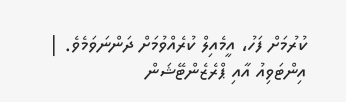ކުރުމަށް ފަހު، އީމެއިލް ކުރެއްވުމަށް ދަންނަވަމެވެ. |
އިންޓަވިއު އާއި ޕްރެޒެންޓޭޝަން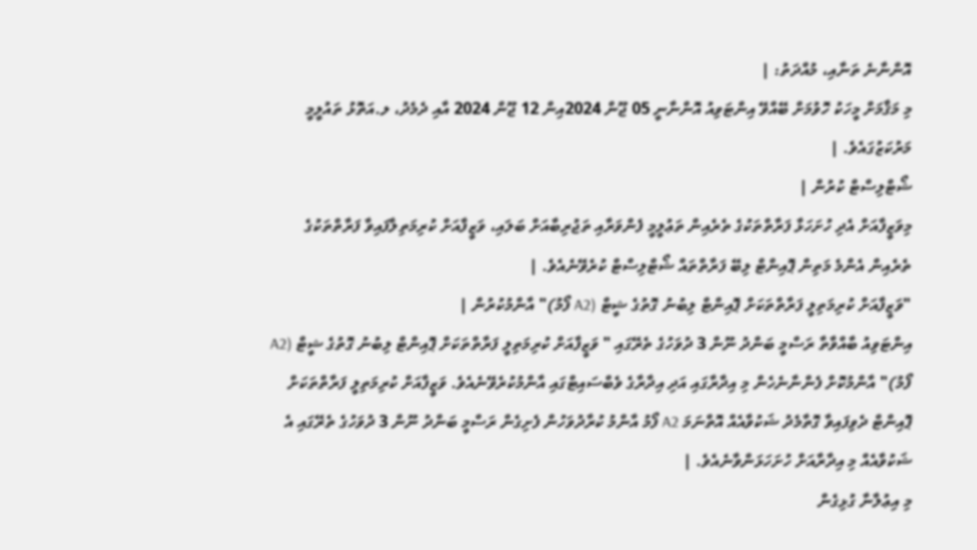އޮންނާނެ ތަނާއި، މުއްދަތު: |
މި މަޤާމަށް މީހަކު ހޮވުމަށް ބޭއްވޭ އިންޓަވިއު އޮންނާނީ 05 ޖޫން 2024އިން 12 ޖޫން 2024 އާއި ދެމެދު، ލ.އަތޮޅު ތައުލީމީ މަރުކަޒުގައެވެ. |
ޝޯޓްލިސްޓް ކުރުން |
މިވަޒީފާއަށް އެދި ހުށަހަޅާ ފަރާތްތަކުގެ ތެރެއިން ތަޢުލީމީ ފެންވަރާއި ތަޖުރިބާއަށް ބަލައި، ވަޒީފާއަށް ކުރިމަތިލާފައިވާ ފަރާތްތަކުގެ ތެރެއިން އެންމެ މަތިން ޕޮއިންޓް ލިބޭ ފަރާތްތައް ޝޯޓްލިސްޓް ކުރެވޭނެއެވެ. |
"ވަޒީފާއަށް ކުރިމަތިލީ ފަރާތްތަކަށް ޕޮއިންޓް ލިބުނު ގޮތުގެ ޝީޓް (A2 ފޯމު)" އާންމުކުރުން |
އިންޓަވިއު ބާއްވާތާ ރަސްމީ ބަންދު ނޫން 3 ދުވަހުގެ ތެރޭގައި " ވަޒީފާއަށް ކުރިމަތިލީ ފަރާތްތަކަށް ޕޮއިންޓް ލިބުނު ގޮތުގެ ޝީޓް (A2 ފޯމު)" އާންމުކޮށް ފެންނާނެހެން މި އިދާރާގައި އަދި އިދާރާގެ ވެބްސައިޓްގައި އާންމުކުރެވޭނެއެވެ. ވަޒީފާއަށް ކުރިމަތިލީ ފަރާތްތަކަށް ޕޮއިންޓް ދެވިފައިވާ ގޮތާމެދު ޝަކުވާއެއް އޮތްނަމަ A2 ފޯމު އާންމު ކުރާދުވަހުން ފެށިގެން ރަސްމީ ބަންދު ނޫން 3 ދުވަހުގެ ތެރޭގައި އެ ޝަކުވާއެއް މި އިދާރާއަށް ހުށަހަޅަންވާނެއެވެ. |
މި އިޢުލާނާ ގުޅިގެން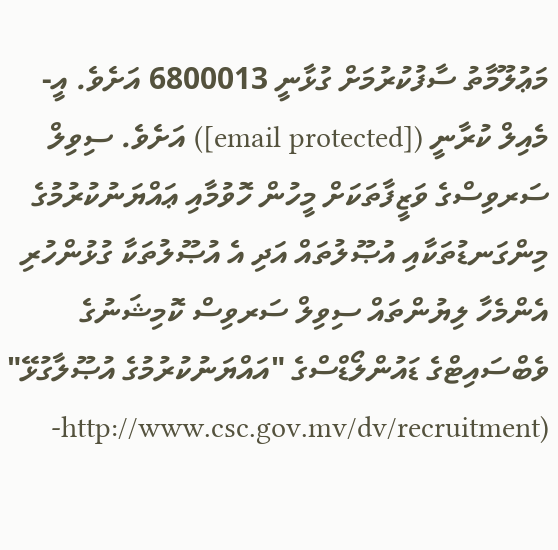މަޢުލޫމާތު ސާފުކުރުމަށް ގުޅާނީ 6800013 އަށެވެ. އީ-މެއިލް ކުރާނީ ([email protected]) އަށެވެ. ސިވިލް ސަރވިސްގެ ވަޒީފާތަކަށް މީހުން ހޮވުމާއި ޢައްޔަނުކުރުމުގެ މިންގަނޑުތަކާއި އުޞޫލުތައް އަދި އެ އުޞޫލުތަކާ ގުޅުންހުރި އެންމެހާ ލިޔުންތައް ސިވިލް ސަރވިސް ކޮމިޝަނުގެ ވެބްސައިޓްގެ ޑައުންލޯޑްސްގެ "އައްޔަނުކުރުމުގެ އުޞޫލާގުޅޭ" (http://www.csc.gov.mv/dv/recruitment-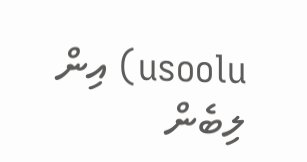usoolu) އިން ލިބެން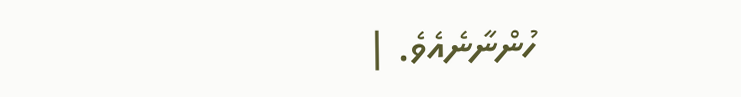ހުންނާނެއެވެ. |